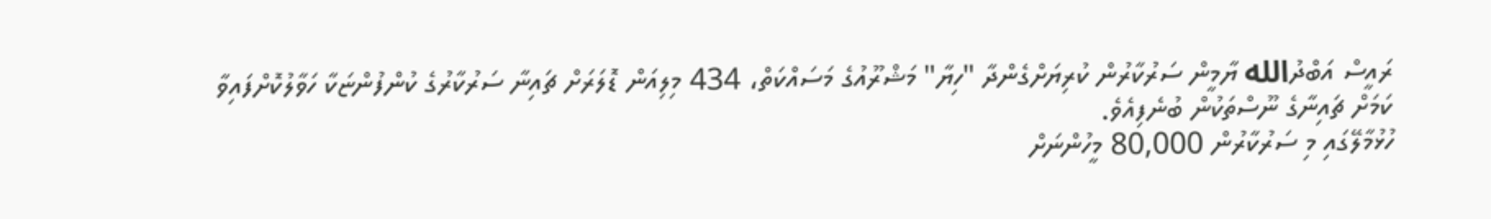ރައީސް އަބްދުالله ޔާމީން ސަރުކާރުން ކުރިޔަށްގެންދާ "ހިޔާ" މަޝްރޫއުގެ މަސައްކަތް، 434 މިލިއަން ޑޮލަރަށް ޗައިނާ ސަރުކާރުގެ ކުންފުންޏަކާ ހަވާލުކޮށްފައިވާ ކަމަށް ޗައިނާގެ ނޫސްތަކުން ބުނެފިއެވެ.
ހުޅުމާލޭގައި މި ސަރުކާރުން 80,000 މީހުންނަށް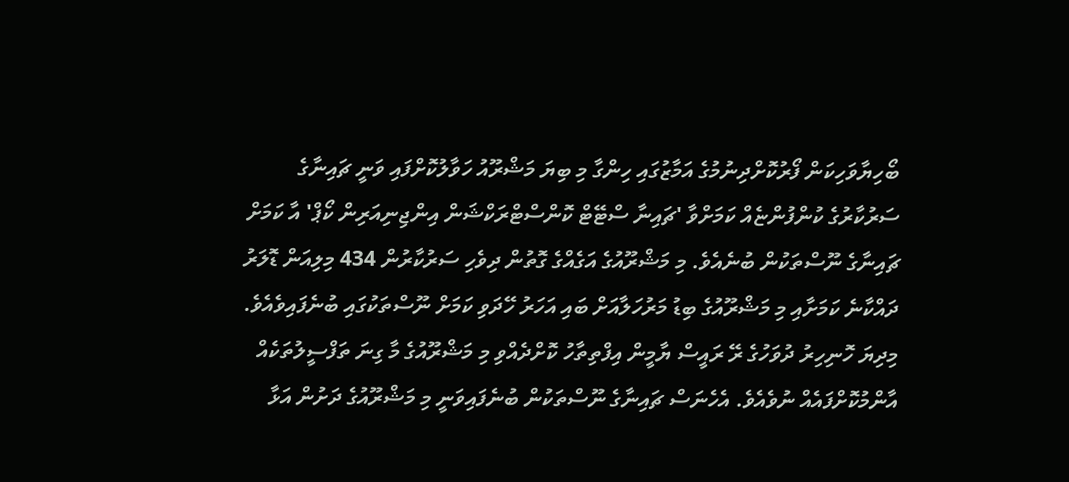ބޯހިޔާވަހިކަން ފޯރުކޮށްދިނުމުގެ އަމާޒުގައި ހިންގާ މި ބިޔަ މަޝްރޫއު ހަވާލުކޮށްފައި ވަނީ ޗައިނާގެ ސަރުކާރުގެ ކުންފުންޏެއް ކަމަށްވާ 'ޗައިނާ ސްޓޭޓް ކޮންސްޓްރަކްޝަން އިންޖިނިއަރިން ކޯޕް' އާ ކަމަށް ޗައިނާގެ ނޫސްތަކުން ބުނެއެވެ. މި މަޝްރޫއުގެ އަގެއްގެ ގޮތުން ދިވެހި ސަރުކާރުން 434 މިލިއަން ޑޮލަރު ދައްކާނެ ކަމަށާއި މި މަޝްރޫއުގެ ބިޑު މަރުހަލާއަށް ބައި އަހަރު ހޭދަވި ކަމަށް ނޫސްތަކުގައި ބުނެފައިވެއެވެ.
މިދިޔަ ހޮނިހިރު ދުވަހުގެ ރޭ ރައީސް ޔާމީން އިފްތިތާހު ކޮށްދެއްވި މި މަޝްރޫއުގެ މާ ގިނަ ތަފްސީލުތަކެއް އާންމުކޮށްފައެއް ނުވެއެވެ. އެހެނަސް ޗައިނާގެ ނޫސްތަކުން ބުނެފައިވަނީ މި މަޝްރޫއުގެ ދަށުން އަޅާ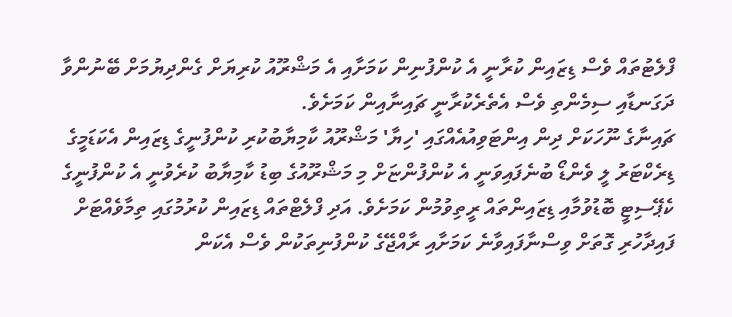ފްލެޓުތައް ވެސް ޑިޒައިން ކުރާނީ އެ ކުންފުނިން ކަމަށާއި އެ މަޝްރޫއު ކުރިޔަށް ގެންދިޔުމަށް ބޭނުންވާ ދަގަނޑާއި ސިމެންތި ވެސް އެތެރެކުރާނީ ޗައިނާއިން ކަމަށެވެ.
ޗައިނާގެ ނޫހަކަށް ދިން އިންޓަވިއުއެއްގައި 'ހިޔާ' މަޝްރޫއު ކާމިޔާބުކުރި ކުންފުނީގެ ޑިޒައިން އެކަޑަމީގެ ޑިރެކްޓަރު ލީ ވެންޑޯ ބުނެފައިވަނީ އެ ކުންފުންޏަށް މި މަޝްރޫއުގެ ބިޑު ކާމިޔާބު ކުރެވުނީ އެ ކުންފުނީގެ ކެޕޭސިޓީ ބޮޑުވުމާއި ޑިޒައިންތައް ރީތިވުމުން ކަމަށެވެ. އަދި ފްލެޓްތައް ޑިޒައިން ކުރުމުގައި ތިމާވެއްޓަށް ފައިދާހުރި ގޮތަށް ވިސްނާފައިވާނެ ކަމަށާއި ރާއްޖޭގެ ކުންފުނިތަކުން ވެސް އެކަން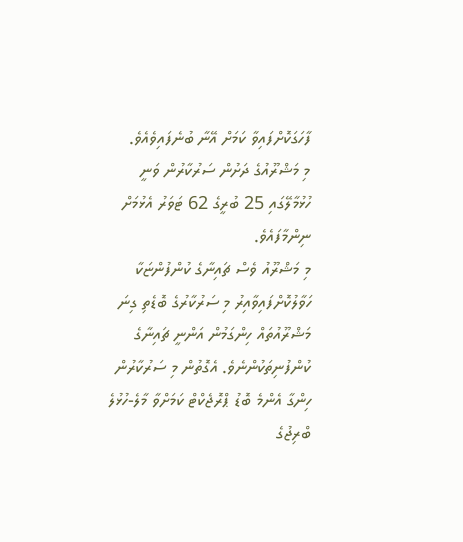ފާހަގަކޮށްފައިވާ ކަމަށް އޭނާ ބުނެފައިވެއެވެ.
މި މަޝްރޫއުގެ ދަށުން ސަރުކާރުން ވަނީ ހުޅުމާލޭގައި 25 ބުރީގެ 62 ޓަވަރު އެޅުމަށް ނިންމާފައެވެ.
މި މަޝްރޫއު ވެސް ޗައިނާގެ ކުންފުންޏަކާ ހަވާލުކޮށްފައިވާއިރު މި ސަރުކާރުގެ ބޮޑެތި ގިނަ މަޝްރޫއުތައް ހިންގަމުން އަންނީ ޗައިނާގެ ކުންފުނިތަކުންނެވެ. އެގޮތުން މި ސަރުކާރުން ހިންގާ އެންމެ ބޮޑު ޕްރޮޖެކްޓް ކަމަށްވާ މާލެ-ހުޅުލެ ބްރިޖުގެ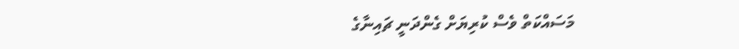މަސައްކަތް ވެސް ކުރިޔަށް ގެންދަނީ ޗައިނާގެ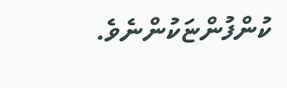ކުންފުންޏަކުންނެވެ.